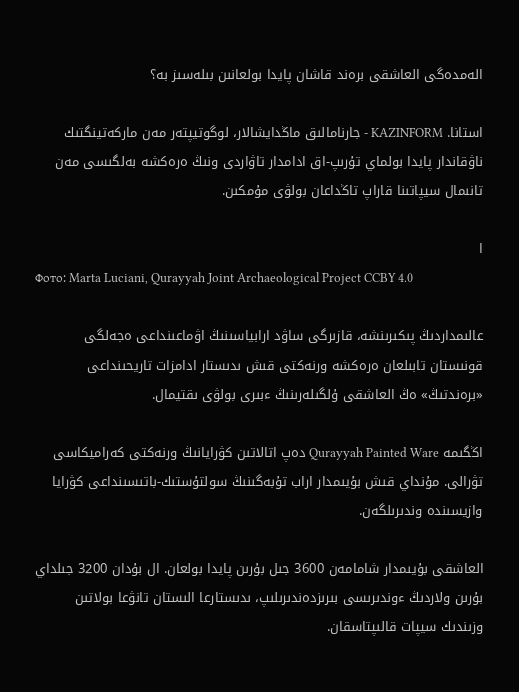الەمدەگى العاشقى برەند قاشان پايدا بولعانىن بىلەسىز بە؟

استانا. KAZINFORM - جارنامالىق ماڭدايشالار، لوگوتيپتەر مەن ماركەتينگتىك ناۋقاندار پايدا بولماي تۇرىپ-اق ادامدار تاۋاردى ونىڭ ەرەكشە بەلگىسى مەن تانىمال سيپاتىنا قاراپ تاڭداعان بولۋى مۇمكىن.

ا
Фото: Marta Luciani, Qurayyah Joint Archaeological Project CCBY 4.0

عالىمداردىڭ پىكىرىنشە، قازىرگى ساۋد ارابياسىنىڭ اۋماعىنداعى ەجەلگى قونىستان تابىلعان ەرەكشە ورنەكتى قىش ىدىستار ادامزات تاريحىنداعى «برەندتىڭ» ەڭ العاشقى ۇلگىلەرىنىڭ ءبىرى بولۋى ىقتيمال.

اڭگىمە Qurayyah Painted Ware دەپ اتالاتىن كۋرايانىڭ ورنەكتى كەراميكاسى تۋرالى. مۇنداي قىش بۇيىمدار اراب تۇبەگىنىڭ سولتۇستىك-باتىسىنداعى كۋرايا وازيسىندە وندىرىلگەن.

العاشقى بۇيىمدار شامامەن 3600 جىل بۇرىن پايدا بولعان. ال بۇدان 3200 جىلداي بۇرىن ولاردىڭ ءوندىرىسى بىرىزدەندىرىلىپ، ىدىستارعا الىستان تانۋعا بولاتىن وزىندىك سيپات قالىپتاسقان.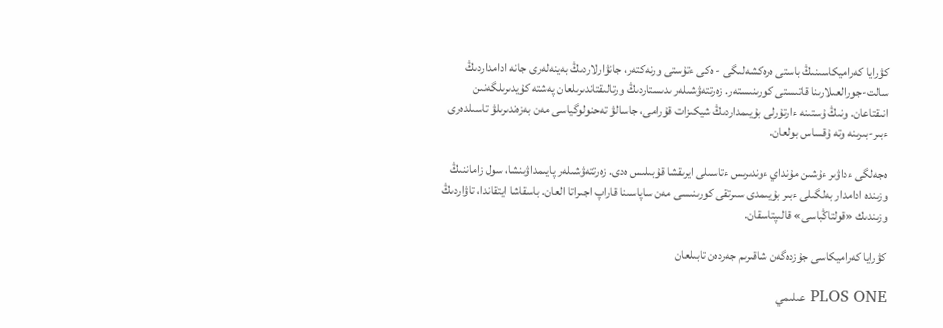كۋرايا كەراميكاسىنىڭ باستى ەرەكشەلىگى - ەكى ءتۇستى ورنەكتەر، جانۋارلاردىڭ بەينەلەرى جانە ادامداردىڭ سالت-جورالعىلارىنا قاتىستى كورىنىستەر. زەرتتەۋشىلەر ىدىستاردىڭ ورتالىقتاندىرىلعان پەشتە كۇيدىرىلگەنىن انىقتاعان. ونىڭ ۇستىنە ءارتۇرلى بۇيىمداردىڭ شيكىزات قۇرامى، جاسالۋ تەحنولوگياسى مەن بەزەندىرىلۋ تاسىلدەرى ءبىر-بىرىنە وتە ۇقساس بولعان.

ەجەلگى ءداۋىر ءۇشىن مۇنداي ءوندىرىس ءتاسىلى ايرىقشا قۇبىلىس ەدى. زەرتتەۋشىلەر پايىمداۋىنشا، سول زاماننىڭ وزىندە ادامدار بەلگىلى ءبىر بۇيىمدى سىرتقى كورىنىسى مەن ساپاسىنا قاراپ اجىراتا العان. باسقاشا ايتقاندا، تاۋاردىڭ وزىندىك «قولتاڭباسى» قالىپتاسقان.

كۋرايا كەراميكاسى جۇزدەگەن شاقىرىم جەردەن تابىلعان

PLOS ONE عىلىمي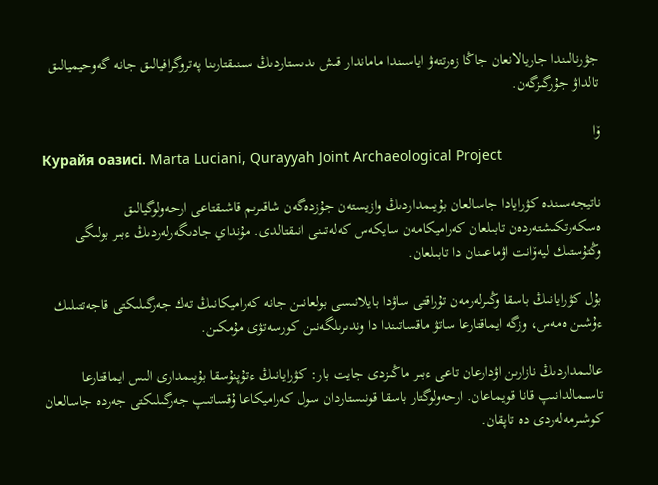جۋرنالىندا جاريالانعان جاڭا زەرتتەۋ اياسىندا ماماندار قىش ىدىستاردىڭ سىنىقتارىنا پەتروگرافيالىق جانە گەوحيميالىق تالداۋ جۇرگىزگەن.

ۆا
Курайя оазисі. Marta Luciani, Qurayyah Joint Archaeological Project

ناتيجەسىندە كۋرايادا جاسالعان بۇيىمداردىڭ وازيستەن جۇزدەگەن شاقىرىم قاشىقتاعى ارحەولوگيالىق ەسكەرتكىشتەردەن تابىلعان كەراميكامەن سايكەس كەلەتىنى انىقتالدى. مۇنداي جادىگەرلەردىڭ ءبىر بولىگى وڭتۇستىك ليەۆانت اۋماعىنان دا تابىلعان.

بۇل كۋرايانىڭ باسقا وڭىرلەرمەن تۇراقتى ساۋدا بايلانىسى بولعانىن جانە كەراميكانىڭ تەك جەرگىلىكتى قاجەتتىلىك ءۇشىن ەمەس، وزگە ايماقتارعا ساتۋ ماقساتىندا دا وندىرىلگەنىن كورسەتۋى مۇمكىن.

عالىمداردىڭ نازارىن اۋدارعان تاعى ءبىر ماڭىزدى جايت بار: كۋرايانىڭ ءتۇپنۇسقا بۇيىمدارى الىس ايماقتارعا تاسىمالدانىپ قانا قويماعان. ارحەولوگتار باسقا قونىستاردان سول كەراميكاعا ۇقساتىپ جەرگىلىكتى جەردە جاسالعان كوشىرمەلەردى دە تاپقان.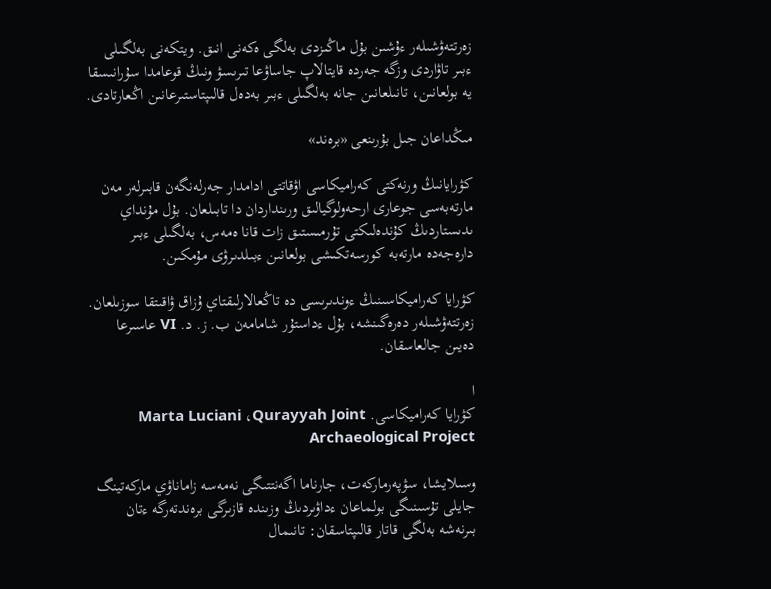زەرتتەۋشىلەر ءۇشىن بۇل ماڭىزدى بەلگى ەكەنى انىق. ويتكەنى بەلگىلى ءبىر تاۋاردى وزگە جەردە قايتالاپ جاساۋعا تىرىسۋ ونىڭ قوعامدا سۇرانىسقا يە بولعانىن، تانىلعانىن جانە بەلگىلى ءبىر بەدەل قالىپتاستىرعانىن اڭعارتادى.

مىڭداعان جىل بۇرىنعى «برەند»

كۋرايانىڭ ورنەكتى كەراميكاسى اۋقاتتى ادامدار جەرلەنگەن قابىرلەر مەن مارتەبەسى جوعارى ارحەولوگيالىق ورىنداردان دا تابىلعان. بۇل مۇنداي ىدىستاردىڭ كۇندەلىكتى تۇرمىستىق زات قانا ەمەس، بەلگىلى ءبىر دارەجەدە مارتەبە كورسەتكىشى بولعانىن ءبىلدىرۋى مۇمكىن.

كۋرايا كەراميكاسىنىڭ ءوندىرىسى دە تاڭعالارلىقتاي ۇزاق ۋاقىتقا سوزىلعان. زەرتتەۋشىلەر دەرەگىنشە، بۇل ءداستۇر شامامەن ب. ز. د. VI عاسىرعا دەيىن جالعاسقان.

ا
كۋرايا كەراميكاسى. Marta Luciani ،Qurayyah Joint Archaeological Project

وسىلايشا، سۋپەرماركەت، جارناما اگەنتتىگى نەمەسە زاماناۋي ماركەتينگ جايلى تۇسىنىگى بولماعان ءداۋىردىڭ وزىندە قازىرگى برەندتەرگە ءتان بىرنەشە بەلگى قاتار قالىپتاسقان: تانىمال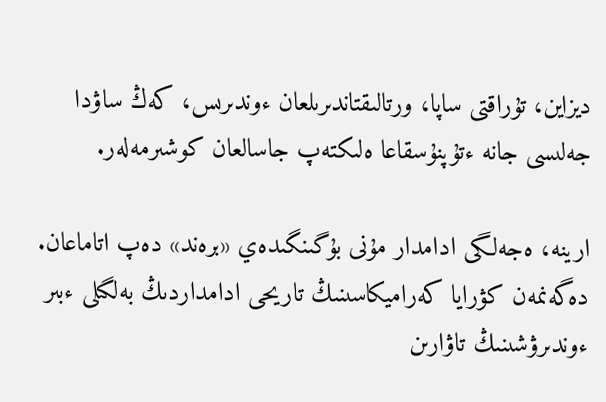ديزاين، تۇراقتى ساپا، ورتالىقتاندىرىلعان ءوندىرىس، كەڭ ساۋدا جەلىسى جانە ءتۇپنۇسقاعا ەلىكتەپ جاسالعان كوشىرمەلەر.

ارينە، ەجەلگى ادامدار مۇنى بۇگىنگىدەي «برەند» دەپ اتاماعان. دەگەنمەن كۋرايا كەراميكاسىنىڭ تاريحى ادامداردىڭ بەلگىلى ءبىر ءوندىرۋشىنىڭ تاۋارىن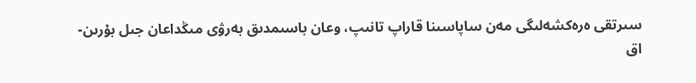سىرتقى ەرەكشەلىگى مەن ساپاسىنا قاراپ تانىپ، وعان باسىمدىق بەرۋى مىڭداعان جىل بۇرىن- اق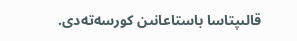قالىپتاسا باستاعانىن كورسەتەدى.